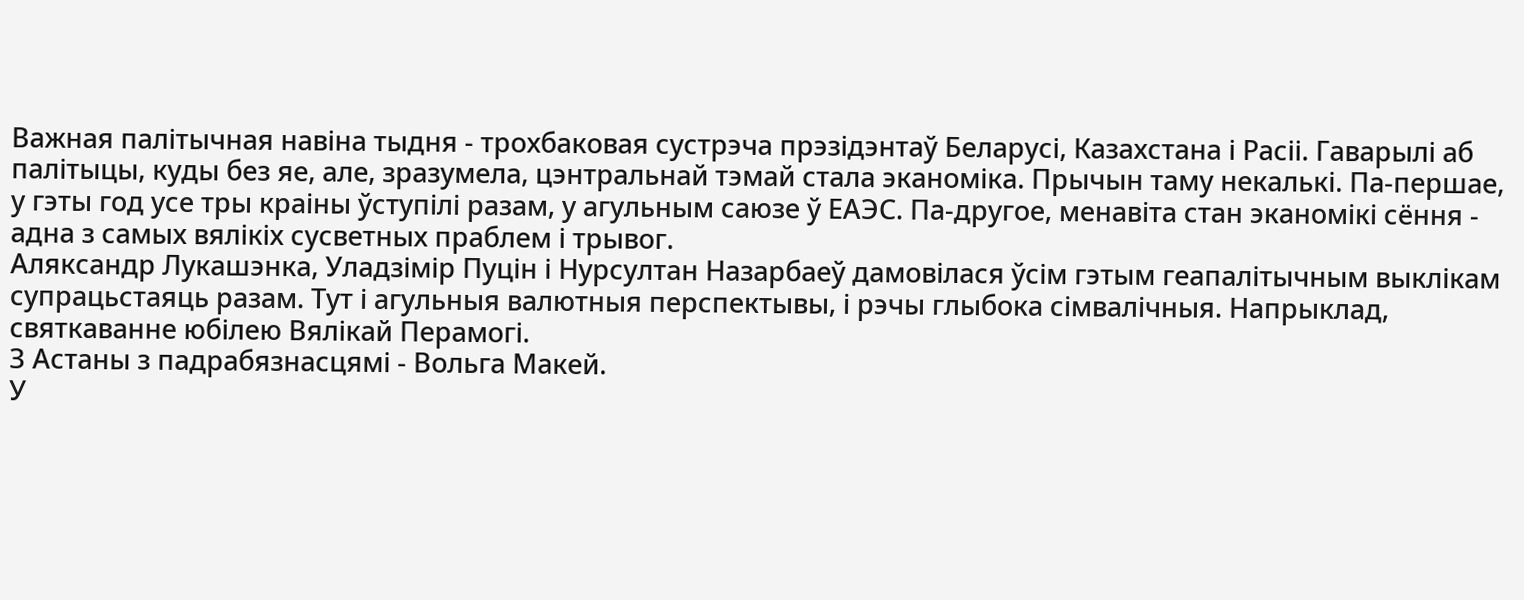Важная палітычная навіна тыдня - трохбаковая сустрэча прэзідэнтаў Беларусі, Казахстана і Расіі. Гаварылі аб палітыцы, куды без яе, але, зразумела, цэнтральнай тэмай стала эканоміка. Прычын таму некалькі. Па-першае, у гэты год усе тры краіны ўступілі разам, у агульным саюзе ў ЕАЭС. Па-другое, менавіта стан эканомікі сёння - адна з самых вялікіх сусветных праблем і трывог.
Аляксандр Лукашэнка, Уладзімір Пуцін і Нурсултан Назарбаеў дамовілася ўсім гэтым геапалітычным выклікам супрацьстаяць разам. Тут і агульныя валютныя перспектывы, і рэчы глыбока сімвалічныя. Напрыклад, святкаванне юбілею Вялікай Перамогі.
З Астаны з падрабязнасцямі - Вольга Макей.
У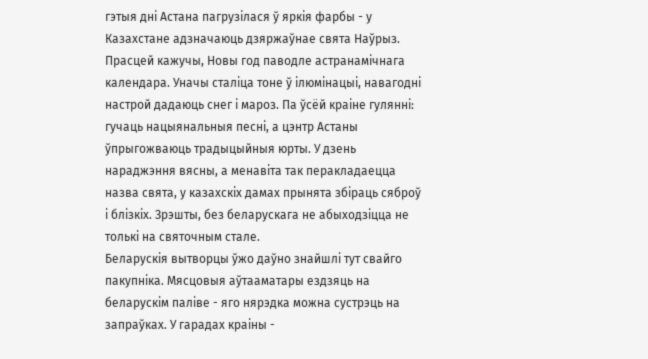гэтыя дні Астана пагрузілася ў яркія фарбы - у Казахстане адзначаюць дзяржаўнае свята Наўрыз. Прасцей кажучы, Новы год паводле астранамічнага календара. Уначы сталіца тоне ў ілюмінацыі, навагодні настрой дадаюць снег і мароз. Па ўсёй краіне гулянні: гучаць нацыянальныя песні, а цэнтр Астаны ўпрыгожваюць традыцыйныя юрты. У дзень нараджэння вясны, а менавіта так перакладаецца назва свята, у казахскіх дамах прынята збіраць сяброў і блізкіх. Зрэшты, без беларускага не абыходзіцца не толькі на святочным стале.
Беларускія вытворцы ўжо даўно знайшлі тут свайго пакупніка. Мясцовыя аўтааматары ездзяць на беларускім паліве - яго нярэдка можна сустрэць на запраўках. У гарадах краіны -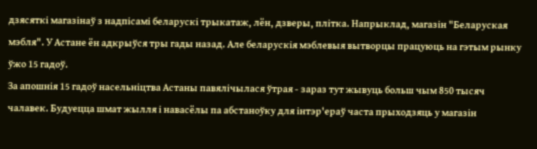дзясяткі магазінаў з надпісамі беларускі трыкатаж, лён, дзверы, плітка. Напрыклад, магазін "Беларуская мэбля". У Астане ён адкрыўся тры гады назад. Але беларускія мэблевыя вытворцы працуюць на гэтым рынку ўжо 15 гадоў.
За апошнія 15 гадоў насельніцтва Астаны павялічылася ўтрая - зараз тут жывуць больш чым 850 тысяч чалавек. Будуецца шмат жылля і навасёлы па абстаноўку для інтэр'ераў часта прыходзяць у магазін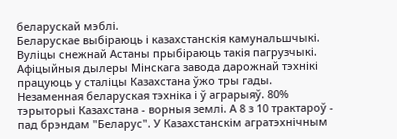беларускай мэблі.
Беларускае выбіраюць і казахстанскія камунальшчыкі. Вуліцы снежнай Астаны прыбіраюць такія пагрузчыкі. Афіцыйныя дылеры Мінскага завода дарожнай тэхнікі працуюць у сталіцы Казахстана ўжо тры гады.
Незаменная беларуская тэхніка і ў аграрыяў. 80% тэрыторыі Казахстана - ворныя землі. А 8 з 10 трактароў - пад брэндам "Беларус". У Казахстанскім агратэхнічным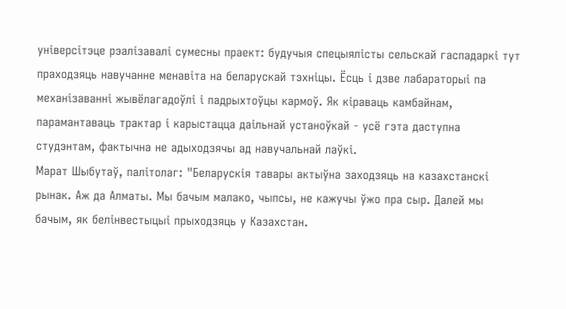універсітэце рэалізавалі сумесны праект: будучыя спецыялісты сельскай гаспадаркі тут праходзяць навучанне менавіта на беларускай тэхніцы. Ёсць і дзве лабараторыі па механізаванні жывёлагадоўлі і падрыхтоўцы кармоў. Як кіраваць камбайнам, парамантаваць трактар і карыстацца даільнай устаноўкай - усё гэта даступна студэнтам, фактычна не адыходзячы ад навучальнай лаўкі.
Марат Шыбутаў, палітолаг: "Беларускія тавары актыўна заходзяць на казахстанскі рынак. Аж да Алматы. Мы бачым малако, чыпсы, не кажучы ўжо пра сыр. Далей мы бачым, як белінвестыцыі прыходзяць у Казахстан.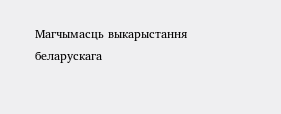Магчымасць выкарыстання беларускага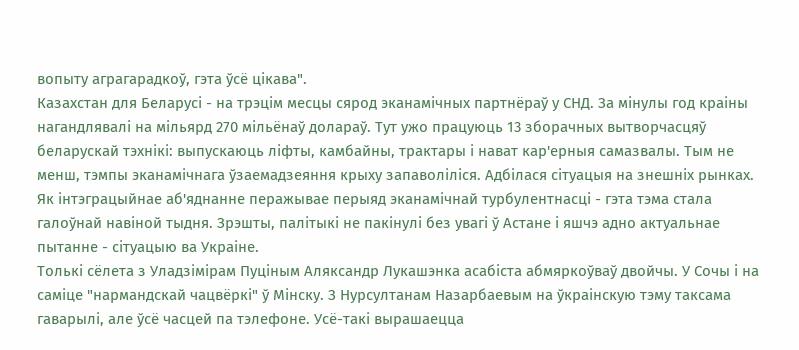вопыту аграгарадкоў, гэта ўсё цікава".
Казахстан для Беларусі - на трэцім месцы сярод эканамічных партнёраў у СНД. За мінулы год краіны нагандлявалі на мільярд 270 мільёнаў долараў. Тут ужо працуюць 13 зборачных вытворчасцяў беларускай тэхнікі: выпускаюць ліфты, камбайны, трактары і нават кар'ерныя самазвалы. Тым не менш, тэмпы эканамічнага ўзаемадзеяння крыху запаволіліся. Адбілася сітуацыя на знешніх рынках.
Як інтэграцыйнае аб'яднанне перажывае перыяд эканамічнай турбулентнасці - гэта тэма стала галоўнай навіной тыдня. Зрэшты, палітыкі не пакінулі без увагі ў Астане і яшчэ адно актуальнае пытанне - сітуацыю ва Украіне.
Толькі сёлета з Уладзімірам Пуціным Аляксандр Лукашэнка асабіста абмяркоўваў двойчы. У Сочы і на саміце "нармандскай чацвёркі" ў Мінску. З Нурсултанам Назарбаевым на ўкраінскую тэму таксама гаварылі, але ўсё часцей па тэлефоне. Усё-такі вырашаецца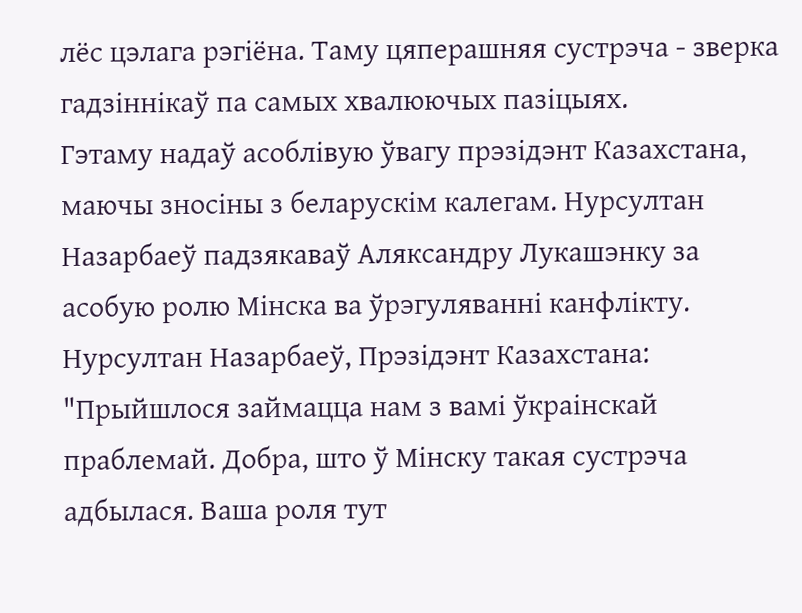лёс цэлага рэгіёна. Таму цяперашняя сустрэча - зверка гадзіннікаў па самых хвалюючых пазіцыях.
Гэтаму надаў асоблівую ўвагу прэзідэнт Казахстана, маючы зносіны з беларускім калегам. Нурсултан Назарбаеў падзякаваў Аляксандру Лукашэнку за асобую ролю Мінска ва ўрэгуляванні канфлікту.
Нурсултан Назарбаеў, Прэзідэнт Казахстана: "Прыйшлося займацца нам з вамі ўкраінскай праблемай. Добра, што ў Мінску такая сустрэча адбылася. Ваша роля тут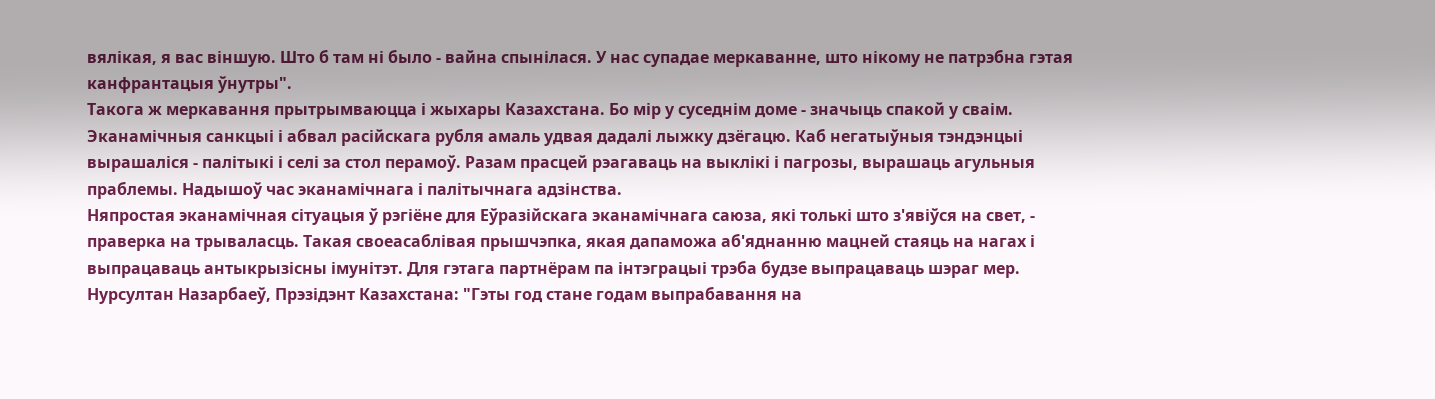вялікая, я вас віншую. Што б там ні было - вайна спынілася. У нас супадае меркаванне, што нікому не патрэбна гэтая канфрантацыя ўнутры".
Такога ж меркавання прытрымваюцца і жыхары Казахстана. Бо мір у суседнім доме - значыць спакой у сваім.
Эканамічныя санкцыі і абвал расійскага рубля амаль удвая дадалі лыжку дзёгацю. Каб негатыўныя тэндэнцыі вырашаліся - палітыкі і селі за стол перамоў. Разам прасцей рэагаваць на выклікі і пагрозы, вырашаць агульныя праблемы. Надышоў час эканамічнага і палітычнага адзінства.
Няпростая эканамічная сітуацыя ў рэгіёне для Еўразійскага эканамічнага саюза, які толькі што з'явіўся на свет, - праверка на трываласць. Такая своеасаблівая прышчэпка, якая дапаможа аб'яднанню мацней стаяць на нагах і выпрацаваць антыкрызісны імунітэт. Для гэтага партнёрам па інтэграцыі трэба будзе выпрацаваць шэраг мер.
Нурсултан Назарбаеў, Прэзідэнт Казахстана: "Гэты год стане годам выпрабавання на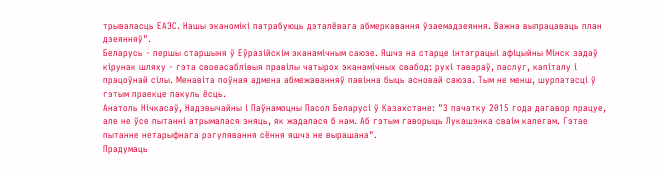трываласць ЕАЭС. Нашы эканомікі патрабуюць дэталёвага абмеркавання ўзаемадзеяння. Важна выпрацаваць план дзеянняў".
Беларусь - першы старшыня ў Еўразійскім эканамічным саюзе. Яшчэ на старце інтэграцыі афіцыйны Мінск задаў кірунак шляху - гэта своеасаблівыя правілы чатырох эканамічных свабод: рухі тавараў, паслуг, капіталу і працоўнай сілы. Менавіта поўная адмена абмежаванняў павінна быць асновай саюза. Тым не менш, шурпатасці ў гэтым праекце пакуль ёсць.
Анатоль Нічкасаў, Надзвычайны і Паўнамоцны Пасол Беларусі ў Казахстане: "З пачатку 2015 года дагавор працуе, але не ўсе пытанні атрымалася зняць, як жадалася б нам. Аб гэтым гаворыць Лукашэнка сваім калегам. Гэтае пытанне нетарыфнага рэгулявання сёння яшчэ не вырашана".
Прадумаць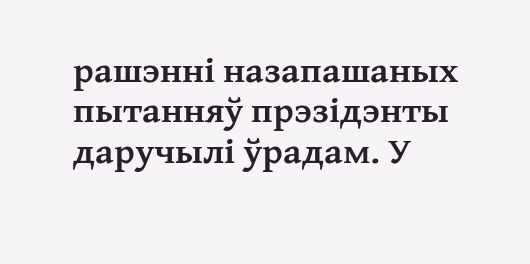рашэнні назапашаных пытанняў прэзідэнты даручылі ўрадам. У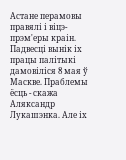Астане перамовы правялі і віцэ-прэм'еры краін. Падвесці вынік іх працы палітыкі дамовіліся 8 мая ў Маскве. Праблемы ёсць - скажа Аляксандр Лукашэнка. Але іх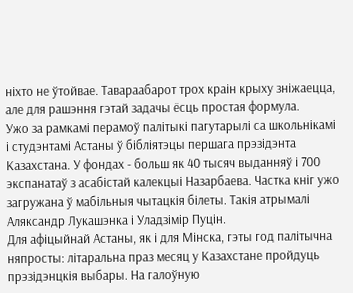ніхто не ўтойвае. Тавараабарот трох краін крыху зніжаецца, але для рашэння гэтай задачы ёсць простая формула.
Ужо за рамкамі перамоў палітыкі пагутарылі са школьнікамі і студэнтамі Астаны ў бібліятэцы першага прэзідэнта Казахстана. У фондах - больш як 40 тысяч выданняў і 700 экспанатаў з асабістай калекцыі Назарбаева. Частка кніг ужо загружана ў мабільныя чытацкія білеты. Такія атрымалі Аляксандр Лукашэнка і Уладзімір Пуцін.
Для афіцыйнай Астаны, як і для Мінска, гэты год палітычна няпросты: літаральна праз месяц у Казахстане пройдуць прэзідэнцкія выбары. На галоўную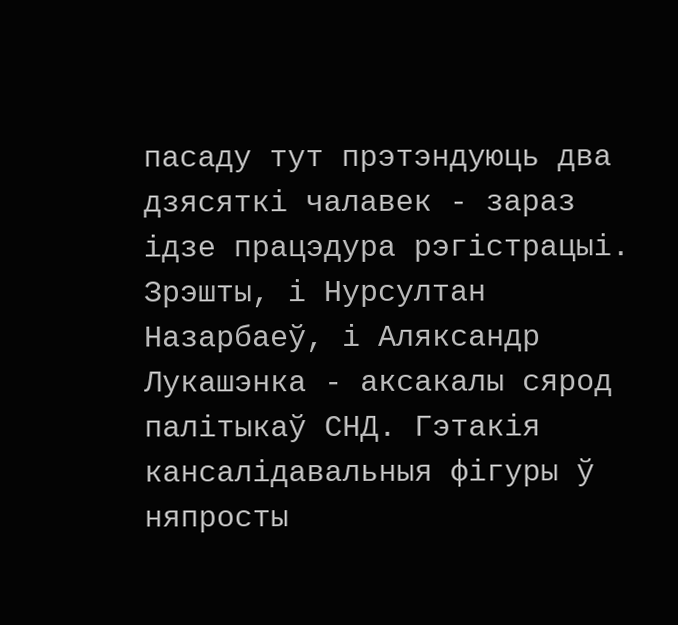пасаду тут прэтэндуюць два дзясяткі чалавек - зараз ідзе працэдура рэгістрацыі. Зрэшты, і Нурсултан Назарбаеў, і Аляксандр Лукашэнка - аксакалы сярод палітыкаў СНД. Гэтакія кансалідавальныя фігуры ў няпросты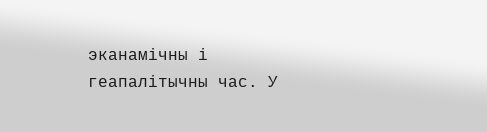эканамічны і геапалітычны час. У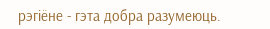рэгіёне - гэта добра разумеюць.